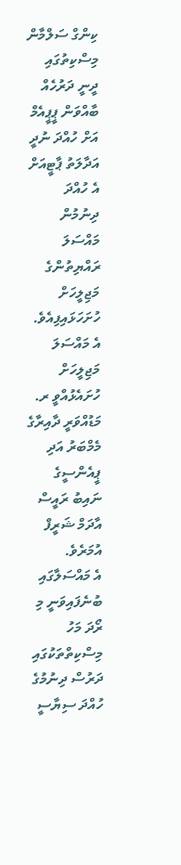ކިންގް ސަލްމާން މިސްކިތުގައި ދީނީ ދަރުހެއް ބާއްވަން ޕީޕީއެމް އަށް ހުއްދަ ނުދީ އަދާލަތު ޕާޓީއަށް އެ ހުއްދަ ދިނުމުން މައްސަލަ ރައްޔިތުންގެ މަޖިލީހަށް ހުށަހަޅައިފިއެވެ.
އެ މައްސަލަ މަޖިލީހަށް ހުށައެޅުއްވީ ރ. މަޑުއްވަރީ ދާއިރާގެ މެމްބަރު އަދި ޕީއެންސީގެ ނައިބު ރައީސް އާދަމް ޝަރީފް އުމަރެވެ.
އެ މައްސަލާގައި ބުނެފައިވަނީ މި ރޯދަ މަހު މިސްކިތްތަކުގައި ދަރުސް ދިނުމުގެ ހުއްދަ ސިޔާސީ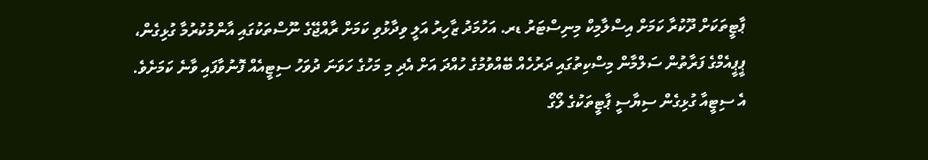ޕާޓީތަކަށް ދޫކުރާ ކަމަށް އިސްލާމިކް މިނިސްޓަރު ޑރ. އަހުމަދު ޒާހިރު އަލީ ވިދާޅުވި ކަމަށް ރާއްޖޭގެ ނޫސްތަކުގައި އާންމުކުރުމާ ގުޅިގެން، ޕީޕީއެމްގެ ފަރާތުން ސަލްމާން މިސްކިތުގައި ދަރުހެއް ބޭއްވުމުގެ ހުއްދަ އަށް އެދި މި މަހުގެ ހަވަނަ ދުވަހު ސިޓީއެއް ފޮނުވާފައި ވާނެ ކަމަށެވެ.
އެ ސިޓީއާ ގުޅިގެން ސިޔާސީ ޕާޓީތަކުގެ ލޯގޯ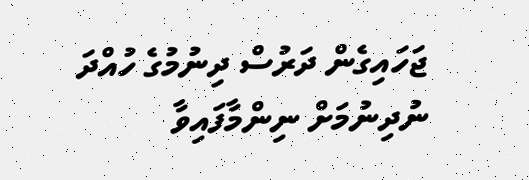ޖަހައިގެން ދަރުސް ދިނުމުގެ ހުއްދަ ނުދިނުމަށް ނިންމާފައިވާ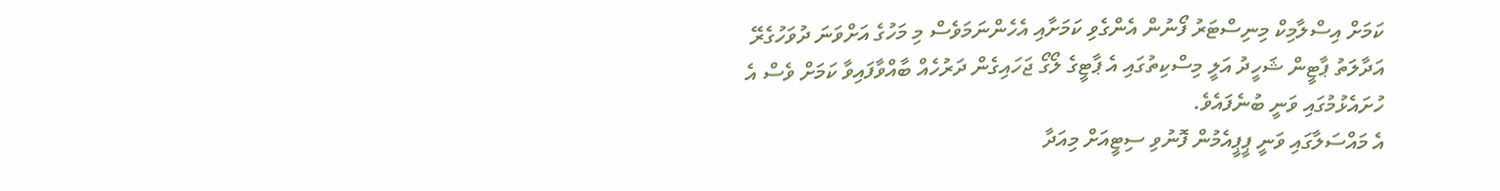ކަމަށް އިސްލާމިކް މިނިސްޓަރު ފޯނުން އެންގެވި ކަމަށާއި އެހެންނަމަވެސް މި މަހުގެ އަށްވަނަ ދުވަހުގެރޭ އަދާލަތު ޕާޓީން ޝަހީދު އަލީ މިސްކިތުގައި އެ ޕާޓީގެ ލޯގޯ ޖަހައިގެން ދަރުހެއް ބާއްވާފައިވާ ކަމަށް ވެސް އެ ހުށައެޅުމުގައި ވަނީ ބުނެފައެވެ.
އެ މައްސަލާގައި ވަނީ ޕީޕީއެމުން ފޮނުވި ސިޓީއަށް މިއަދާ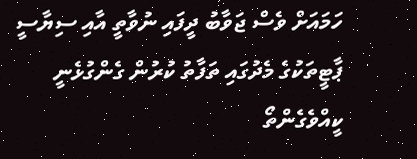ހަމައަށް ވެސް ޖަވާބު ދީފައި ނުވާތީ އާއި ސިޔާސީ ޕާޓީތަކުގެ މެދުގައި ތަފާތު ކުރުން ގެންގުޅެނީ ކީއްވެގެންތޯ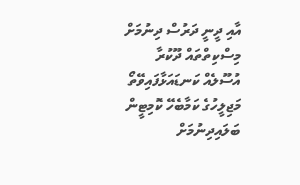އާއި ދީނީ ދަރުސް ދިނުމަށް މިސްކިތްތައް ދޫކުރާ އުސޫލެއް ކަނޑައަޅާފައިވޭތޯ މަޖިލީހުގެ ކަމާބެހޭ ކޮމިޓީން ބަލައިދިނުމަށް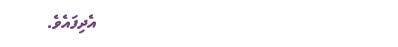އެދިފައެވެ.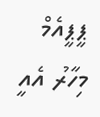ޕީޕީއެމް މިހާރު އެއީ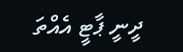ދީނީ ޕާޓީ އެއްތަ